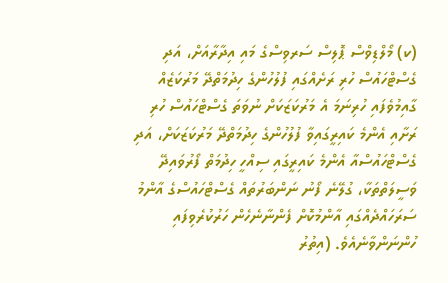(ކ) މޯލްޑިވްސް ޕޮލިސް ސަރވިސްގެ މައި އިދާރާއަށް، އަދި ގެސްޓްހައުސް ހުރި ރަށެއްގައި ފުލުހުންގެ ހިދުމަތްދޭ މަރުކަޒެއް ގާއިމުވެފައި ހުރިނަމަ އެ މަރުކަޒަކަށް ނުވަތަ ގެސްޓްހައުސް ހުރި ރަށާއި އެންމެ ކައިރީގައިވާ ފުލުހުންގެ ހިދުމަތްދޭ މަރުކަޒަކަށް، އަދި ގެސްޓްހައުސްއާ އެންމެ ކައިރީގައި ސިއްހީ ހިދުމަތް ފޯރުވައިދޭ ވަސީލަތްތަކާ، ގުލޭނެ ފޯނު ނަންބަރުތައް ގެސްޓްހައުސްގެ އާންމު ސަރަހައްދެއްގައި އާންމުކޮށް ފެންނާނެހެން ހަރުކުރެވިފައި ހުންނަންވާނެއެވެ. (އިތުރު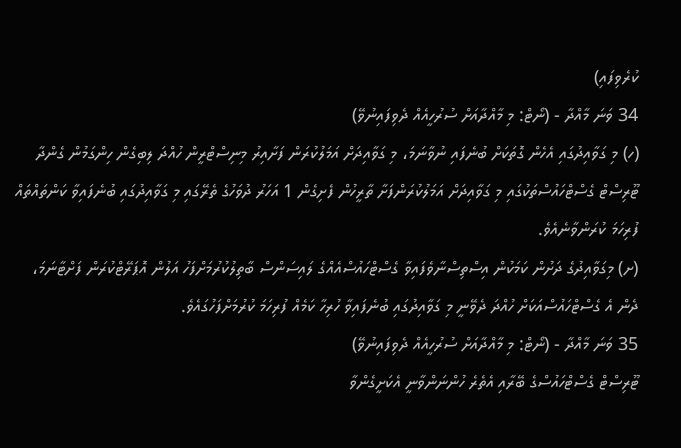ކުރެވިފައި)
34 ވަނަ މާއްދާ - (ނޯޓް: މި މާއްދާއަށް ސުރުހީއެއް ދެވިފައިނުވޭ)
(ހ) މި ގަވާއިދުގައި އެހެން ގޮތަކަށް ބުނެފައި ނުވާނަމަ، މި ގަވާއިދަށް އަމަލުކުރަން ފަށާއިރު މިނިސްޓްރީން ހުއްދަ ލިބިގެން ހިންގަމުން ގެންދާ ޓޫރިސްޓް ގެސްޓްހައުސްތަކުގައި މި ގަވާއިދަށް އަމަލުކުރަންފަށާ ތާރީހުން ފެށިގެން 1 އަހަރު ދުވަހުގެ ތެރޭގައި މި ގަވާއިދުގައި ބުނެފައިވާ ކަންތައްތައް ފުރިހަމަ ކުރަންވާނެއެވެ.
(ށ) މިގަވާއިދުގެ ދަށުން ކަމަކުން އިސްތިސްނާވެފައިވާ ގެސްޓްހައުސްއެއްގެ ލައިސަންސް ބާތިލުކުރުމަށްފަހު އަލުން އޮޕަރޭޓްކުރަން ފަށްޓާނަމަ، ދެން އެ ގެސްޓްހައުސްއަކަށް ހުއްދަ ދެވޭނީ މި ގަވާއިދުގައި ބުނެފައިވާ ހުރިހާ ކަމެއް ފުރިހަމަ ކުރުމަށްފަހުގައެވެ.
35 ވަނަ މާއްދާ - (ނޯޓް: މި މާއްދާއަށް ސުރުހީއެއް ދެވިފައިނުވޭ)
ޓޫރިސްޓް ގެސްޓްހައުސްގެ ބޭރާއި އެތެރެ ހުންނަންވާނީ އެކަށީގެންވާ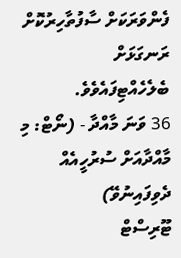ފެންވަރަކަށް ސާފުތާހިރުކޮށް ރަނގަޅަށް ބެލެހެއްޓިފައެވެވެ.
36 ވަނަ މާއްދާ - (ނޯޓް: މި މާއްދާއަށް ސުރުހީއެއް ދެވިފައިނުވޭ)
ޓޫރިސްޓް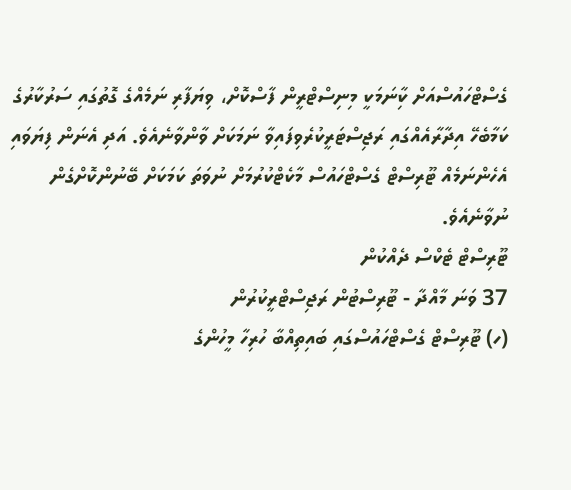ގެސްޓްހައުސްއަށް ކިާނަމަކީ މިނިސްޓްރީން ފާސްކޮށް، ވިޔަފާރި ނަމެއްގެ ގޮތުގައި ސަރުކާރުގެ ކަމާބެހޭ އިދާރާއެއްގައި ރަޖިސްޓަރީކުރެވިފައިވާ ނަމަކަށް ވާންވާނެއެވެ. އަދި އެނަން ފިޔަވައި އެހެންނަމެއް ޓޫރިސްޓް ގެސްޓްހައުސް މާކެޓްކުރުމަށް ނުވަތަ ކަމަކަށް ބޭނުންކޮށްގެން ނުވާނެއެވެ.
ޓޫރިސްޓް ޓެކްސް ދެއްކުން
37 ވަނަ މާއްދާ - ޓޫރިސްޓުން ރަޖިސްޓްރީކުރުން
(ހ) ޓޫރިސްޓް ގެސްޓްހައުސްގައި ބައިތިއްބާ ހުރިހާ މީހުންގެ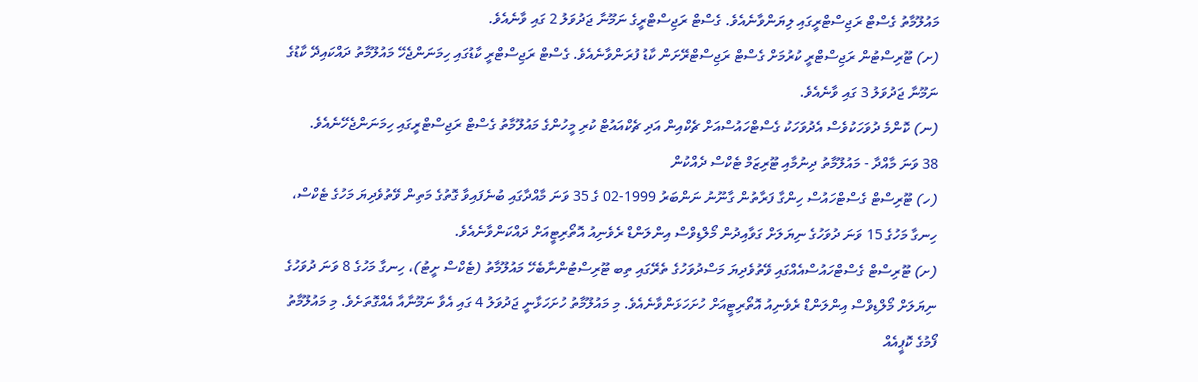މައުލޫމާތު ގެސްޓް ރަޖިސްޓްރީގައި ލިޔަންވާނެއެވެ. ގެސްޓް ރަޖިސްޓްރީގެ ނަމޫނާ ޖަދުވަލު 2 ގައި ވާނެއެވެ.
(ށ) ޓޫރިސްޓުން ރަޖިސްޓްރީ ކުރުމަށް ގެސްޓް ރަޖިސްޓްރޭށަން ކާޑު ފުރަންވާނެއެވެ. ގެސްޓް ރަޖިސްޓްރީ ކާޑުގައި ހިމަނަންޖެހޭ މައުލޫމާތު ދައްކައިދޭ ކާޑުގެ ނަމޫނާ ޖަދުވަލު 3 ގައި ވާނެއެވެ.
(ނ) ކޮންމެ ދުވަހަކުވެސް އެދުވަހަކު ގެސްޓްހައުސްއަށް ޗެކްއިން އަދި ޗެކްއައުޓް ކުރި މީހުންގެ މައުލޫމާތު ގެސްޓް ރަޖިސްޓްރީގައި ހިމަނަންޖެހޭނެއެވެ.
38 ވަނަ މާއްދާ - މައުލޫމާތު ދިނުމާއި ޓޫރިޒަމް ޓެކްސް ދެއްކުން
(ހ) ޓޫރިސްޓް ގެސްޓްހައުސް ހިންގާ ފަރާތުން ގާނޫނު ނަންބަރު 1999-02 ގެ 35 ވަނަ މާއްދާގައި ބުނެފައިވާ ގޮތުގެ މަތިން ވޭތުވެދިޔަ މަހުގެ ޓެކްސް، ހިނގާ މަހުގެ 15 ވަނަ ދުވަހުގެ ނިޔަލަށް ގަވާއިދުން މޯލްޑިވްސް އިންލަންޑް ރެވެނިއު އޮތޯރިޓީއަށް ދައްކަންވާނެއެވެ.
(ށ) ޓޫރިސްޓް ގެސްޓްހައުސްއެއްގައި ވޭތުވެދިޔަ މަސްދުވަހުގެ ތެރޭގައި ތިބ ޓޫރިސްޓުންނާބެހޭ މައުލޫމާތު (ޓެކްސް ށީޓު)، ހިނގާ މަހުގެ 8 ވަނަ ދުވަހުގެ ނިޔަލަށް މޯލްޑިވްސް އިންލަންޑް ރެވެނިއު އޮތޯރިޓީއަށް ހުށަހަޅަންވާނެއެވެ. މި މައުލޫމާތު ހުށަހަޅާނީ ޖަދުވަލު 4 ގައި އެވާ ނަމޫނާއާ އެއްގޮތަށެވެ. މި މައުލޫމާތު ފޯމުގެ ކޮޕީއެއް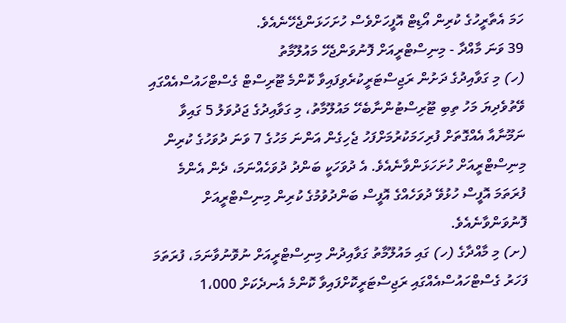ހަމަ އެތާރީހުގެ ކުރިން އޯޑިޓް އޮފީހަށްވެސް ހުށަހަޅަންޖެހޭނެއެވެ.
39 ވަނަ މާއްދާ - މިނިސްޓްރީއަށް ފޮނުވަންޖެހޭ މައުލޫމާތު
(ހ) މި ގަވާއިދުގެ ދަށުން ރަޖިސްޓަރީކުރެވިފައިވާ ކޮންމެ ޓޫރިސްޓް ގެސްޓްހައުސްއެއްގައި ވޭތުވެދިޔަ މަހު ތިބި ޓޫރިސްޓުންނާބެހޭ މައުލޫމާތު، މި ގަވާއިދުގެ ޖަދުވަލު 5 ގައިވާ ނަމޫނާއާ އެއްގޮތަށް ފުރިހަމަކުރުމަށްފަހު ޖެހިގެން އަންނަ މަހުގެ 7 ވަނަ ދުވަހުގެ ކުރިން މިނިސްޓްރީއަށް ހުށަހަޅަންވާނެއެވެ. އެ ދުވަހަކީ ބަންދު ދުވަހެއްނަމަ، ދެން އެންމެ ފުރަތަމަ އޮފީސް ހުޅުވޭ ދުވަހެއްގެ އޮފީސް ބަންދުވުމުގެ ކުރިން މިނިސްޓްރީއަށް ފޮނުވަންވާނެއެވެ.
(ށ) މި މާއްދާގެ (ހ) ގައި މައުލޫމާތު ގަވާއިދުން މިނިސްޓްރީއަށް ނުވޮނުވާނަމަ، ފުރަތަމަ ފަހަރު ގެސްޓްހައުސްއެއްގައި ރަޖިސްޓަރީކޮށްފައިވާ ކޮންމެ އެނދެކަށް 1،000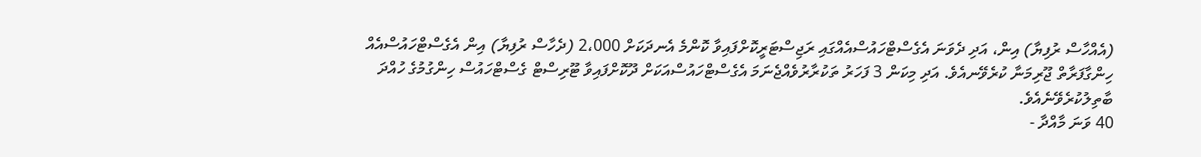(އެއްހާސް ރުފިޔާ) އިން، އަދި ދެވަނަ އެގެސްޓްހައުސްއެއްގައި ރަޖިސްޓަރީކޮށްފައިވާ ކޮންމެ އެނދަކަށް 2،000 (ދެހާސް ރުފިޔާ) އިން އެގެސްޓްހައުސްއެއް ހިންގާފަރާތް ޖޫރިމަނާ ކުރެވޭނއެވެ. އަދި މިކަން 3 ފަހަރު ތަކުރާރުވެއްޖެނަމަ އެގެސްޓްހައުސްއަކަށް ދޫކޮށްފައިވާ ޓޫރިސްޓް ގެސްޓްހައުސް ހިންގުމުގެ ހުއްދަ ބާތިލުކުރެވޭނެއެވެ.
40 ވަނަ މާއްދާ -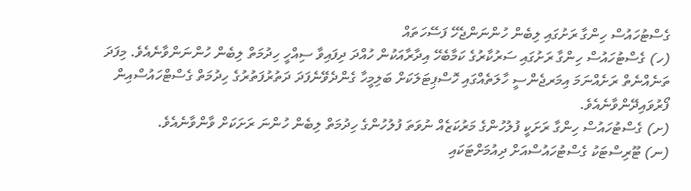ގެސްޓުހައުސް ހިންގާ ރަށުގައި ލިބެން ހުންނަންޖެހޭ ފަސޭހަތައް
(ހ) ގެސްޓުހައުސް ހިންގާ ރަށުގައި ސަރުކާރުގެ ކަމާބެހޭ އިދާރާއަކުން ހުއްދަ ދިފައިވާ ސިއްހީ ހިދުމަތް ލިބެން ހުންނަންވާނެއެވެ. މިފަދަ ތަނެއްނެތް ރަށެއްނަމަ އިމަރޖެންސީ ހާލަތެއްގައި ހޮސްޕިޓަލަކަށް ބަލިމީހާ ގެންދެވޭނެފަދަ ދަތުރުފަތުރުގެ ހިދުމަތް ގެސްޓްހައުސްއިން ފޯރުވައިދޭންވާނެއެވެ.
(ށ) ގެސްޓުހައުސް ހިންގާ ރަށަކީ ފުލުހުންގެ މަރުކަޒެއް ނުވަތަ ފުލުހުންގެ ހިދުމަތް ލިބެން ހުންނަ ރަށަކަށް ވާންވާނެއެވެ.
(ނ) ޓޫރިސްޓަކު ގެސްޓުހައުސްއަށް ދިއުމަށްޓަކައި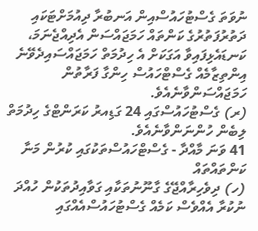ނުވަތަ ގެސްޓުހައުސްއިން އަނބުރާ ދިއުމަށްޓަކައި ދަތުރުފަތުރުގެ ކަންތައް ހަމަޖައްސަން އެދިއްޖެނަމަ، ކަނޑައެޅިފައިވާ އަގަކަށް އެ ހިދުމަތް ހަމަޖައްސައިދެވޭނެ އިންތިޒާމެއް ގެސްޓްހައުސް ހިންގާ ފަރާތުން ހަމަޖައްސަންވާނެއެވެ.
(ރ) ގެސްޓުހައުސްގައި 24 ގަޑިއރު ކަރަންޓްގެ ހިދުމަތް ލިބެން ހުންނަންވާނެއެވެ.
41 ވަނަ މާއްދާ - ގެސްޓްހައުސްތަކުގައި ކުރުން މަނާ ކަންތައްތައް
(ހ) ދިވެހިރާއްޖޭގެ ގާނޫނުތަކާއި ގަވާއިދުތަކުން ހުއްދަ ނުކުރާ އެއްވެސް ކަމެއް ގެސްޓުހައުސްއެއްގައި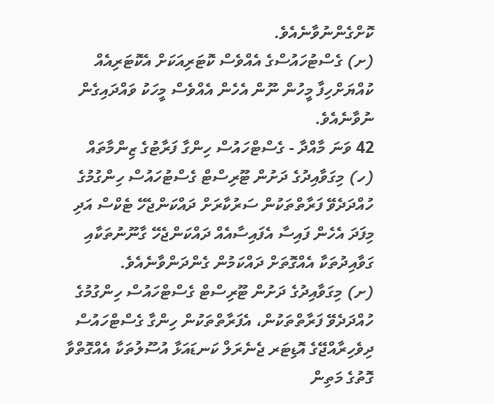ކޮށްގެންނުވާނެއެވެ.
(ށ) ގެސްޓުހައުސްގެ އެއްވެސް ކޮޓަރިއަކަށް އެކޮޓަރިއެއް ކުއްޔަށްހިފާ މީހުން ނޫން އެހެން އެއްވެސް މީހަކު ވައްދައިގެން ނުވާނެއެވެ.
42 ވަނަ މާއްދާ - ގެސްޓްހައުސް ހިންގާ ފަރާޓުގެ ޒިންމާތައް
(ހ) މިގަވާއިދުގެ ދަށުން ޓޫރިސްޓް ގެސްޓުހައުސް ހިންގުމުގެ ހުއްދަދެވޭ ފަރާތްތަކުން ސަރުކާރަށް ދައްކަންޖެހޭ ޓެކްސް އަދި މިފަދަ އެހެން ފައިސާ އެފައިސާއެއް ދައްކަންޖެހޭ ގާނޫނުތަކާއި ގަވާއިދުތަކާ އެއްގޮތަށް ދައްކަމުން ގެންދަންވާނެއެވެ.
(ށ) މިގަވާއިދުގެ ދަށުން ޓޫރިސްޓް ގެސްޓްހައުސް ހިންގުމުގެ ހުއްދަދެވޭ ފަރާތްތަކުން، އެފަރާތްތަކުން ހިންގާ ގެސްޓްހައުސް ދިވެހިރާއްޖޭގެ އޮޑިޓަރ ޖެނެރަލް ކަނޑައަޅާ އުސޫލުތަކާ އެއްގޮތްވާ ގޮތުގެ މަތިން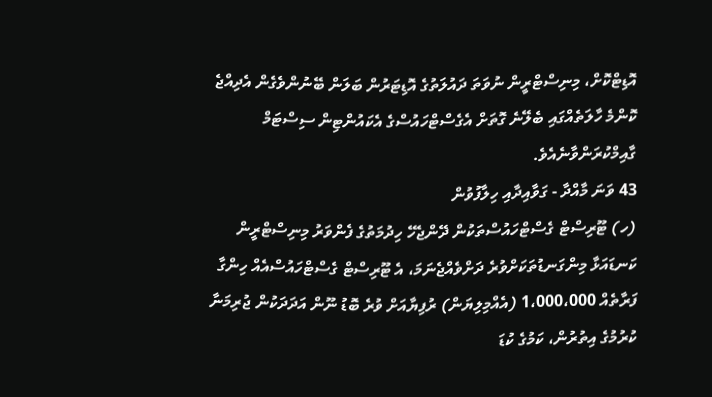އޮޑިޓްކޮށް، މިނިސްޓްރީން ނުވަތަ ދައުލަތުގެ އޮޑިޓަރުން ބަލަން ބޭނުންވެގެން އެދިއްޖެ ކޮންމެ ހާލަތެއްގައި ބެލޭނެ ގޮތަށް އެގެސްޓްހައުސްގެ އެކައުންޓިން ސިސްޓަމް ގާއިމްކުރަންވާނެއެވެ.
43 ވަނަ މާއްދާ - ގަވާއިދާއި ހިލާފުވުން
(ހ) ޓޫރިސްޓް ގެސްޓްހައުސްތަކުން ދޭންޖެހޭ ހިދުމަތުގެ ފެންވަރު މިނިސްޓްރީން ކަނޑައަޅާ މިންގަނޑުތަކަށްވުރެ ދަށްވެއްޖެނަމަ، އެ ޓޫރިސްޓް ގެސްޓްހައުސްއެއް ހިންގާ ފަރާތެއް 1،000،000 (އެއްމިލިޔަން) ރުފިޔާއަށް ވުރެ ބޮޑު ނޫން އަދަދަކުން ޖުރިމަނާ ކުރުމުގެ އިތުރުން، ކަމުގެ ކުޑަ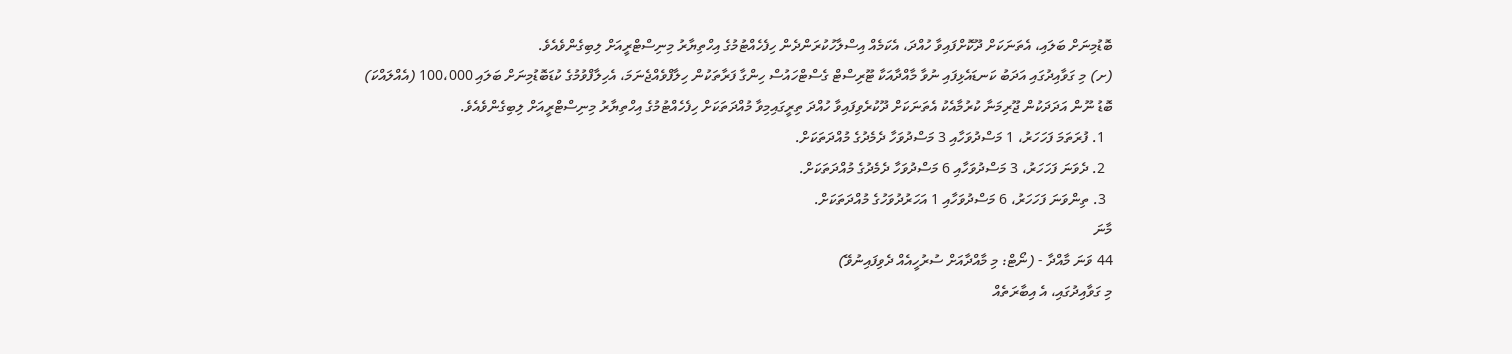ބޮޑުމިނަށް ބަލައި، އެތަނަކަށް ދޫކޮށްފައިވާ ހުއްދަ، އެކަމެއް އިސްލާހުކުރަންދެން ހިފެހެއްޓުމުގެ އިހްތިޔާރު މިނިސްޓްރީއަށް ލިބިގެންވެއެވެ.
(ށ) މި ގަވާއިދުގައި އަދަބު ކަނޑައެޅިފައި ނުވާ މާއްދާއަކާ ޓޫރިސްޓް ގެސްޓްހައުސް ހިންގާ ފަރާތަކުން ހިލާފްވެއްޖެނަމަ، އެހިލާފްވުމުގެ ކުޑަބޮޑުމިނަށް ބަލައި 100،000 (އެއްލައްކަ) ބޮޑު ނޫން އަދަދަކުން ޖޫރިމަނާ ކުރުމާއެކު އެތަނަކަށް ދޫކުރެވިފައިވާ ހުއްދަ ތިރީގައިމިވާ މުއްދަތަކަށް ހިފެހެއްޓުމުގެ އިހްތިޔާރު މިނިސްޓްރީއަށް ލިބިގެންވެއެވެ.
  1. ފުރަތަމަ ފަހަހަރު، 1 މަސްދުވަހާއި 3 މަސްދުވަހާ ދެމެދުގެ މުއްދަތަކަށް.
  2. ދެވަނަ ފަހަހަރު، 3 މަސްދުވަހާއި 6 މަސްދުވަހާ ދެމެދުގެ މުއްދަތަކަށް.
  3. ތިންވަނަ ފަހަހަރު، 6 މަސްދުވަހާއި 1 އަހަރުދުވަހުގެ މުއްދަތަކަށް.
މާނަ
44 ވަނަ މާއްދާ - (ނޯޓް: މި މާއްދާއަށް ސުރުހީއެއް ދެވިފައިނުވޭ)
މި ގަވާއިދުގައި، އެ އިބާރަތެއް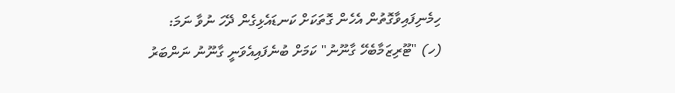ހިމެނިފައިވާގޮތުން އެހެން ގޮތަކަށް ކަނޑައެޅިގެން ދޭހަ ނުވާ ނަމަ:
(ހ) "ޓޫރިޒަމާބެހޭ ގާނޫނު" ކަމަށް ބުނެފައިއެވަނީ ގާނޫނު ނަންބަރު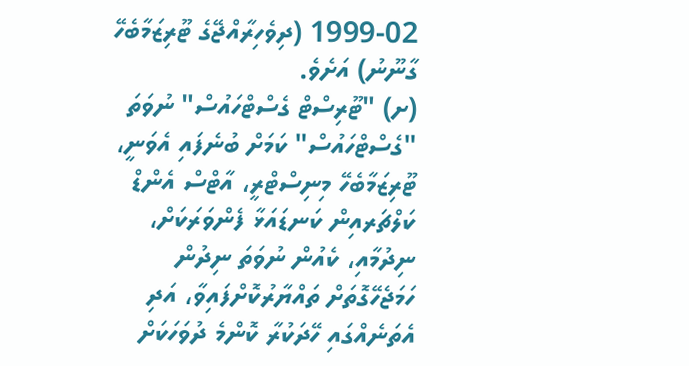1999-02 (ދިވެހިރާއްޖޭގެ ޓޫރިޒަމާބެހޭ ގާނޫނު) އަށެވެ.
(ށ) "ޓޫރިސްޓް ގެސްޓްހައުސް" ނުވަތަ "ގެސްޓްހައުސް" ކަމަށް ބުނެފައި އެވަނީ، ޓޫރިޒަމާބެހޭ މިނިސްޓްރީ، އާޓްސް އެންޑް ކަލްޗަރއިން ކަނޑައަޅާ ފެންވަރަކަށް، ނިދުމާއި، ކެއުން ނުވަތަ ނިދުން ހަމަޖެހޭގޮތަށް ތައްޔާރުކޮށްފައިވާ، އަދި އެތަނެއްގައި ހޭދަކުރާ ކޮންމެ ދުވަހަކަށް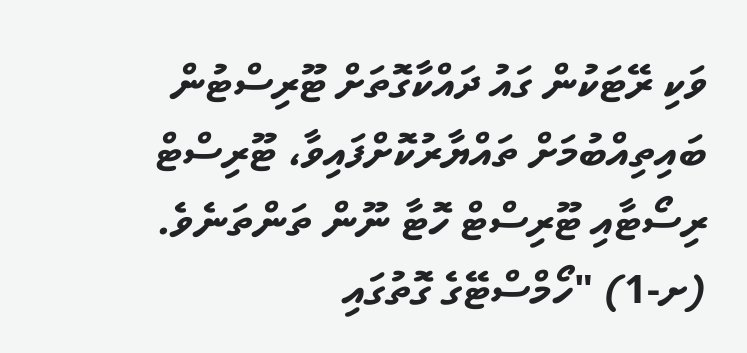ވަކި ރޭޓަކުން ގައު ދައްކާގޮތަށް ޓޫރިސްޓުން ބައިތިއްބުމަށް ތައްޔާރުކޮށްފައިވާ، ޓޫރިސްޓް ރިސޯޓާއި ޓޫރިސްޓް ހޮޓާ ނޫން ތަންތަނެވެ.
(ށ-1) "ހޯމްސްޓޭގެ ގޮތުގައި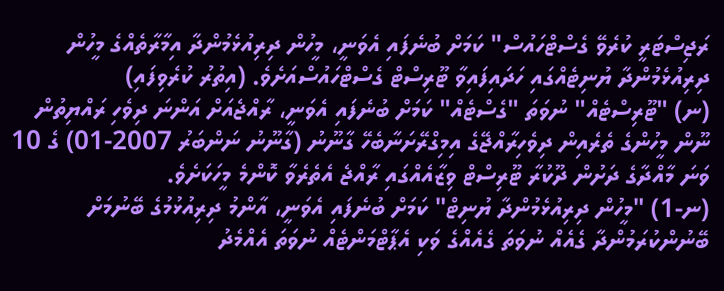ރަޖިސްޓަރީ ކުރެވޭ ގެސްޓްހައުސް" ކަމަށް ބުނެފައި އެވަނީ، މީހުން ދިރިއުޅެމުންދާ އިމާރާތެއްގެ މީހުން ދިރިއުޅެމުންދާ ޔުނިޓެއްގައި ހަދައިފައިވާ ޓޫރިސްޓް ގެސްޓްހައުސްއަށެވެ. (އިތުރު ކުރެވިފައި)
(ނ) "ޓޫރިސްޓެއް" ނުވަތަ "ގެސްޓެއް" ކަމަށް ބުނެފައި އެވަނީ، ރާއްޖެއަށް އަންނަ ދިވެހި ރައްޔިތުން ނޫން މީހުންގެ ތެރެއިން ދިވެހިރާއްޖޭގެ އިމިގްރޭށަނާބެހޭ ގާނޫނު (ގާނޫނު ނަންބަރު 2007-01) ގެ 10 ވަނަ މާއްދާގެ ދަށުން ދޫކުރާ ޓޫރިސްޓް ވިޒާއެއްގައި ރާއްޖެ އެތެރެވާ ކޮންމެ މީހަކަށެވެ.
(ނ-1) "މީހުން ދިރިއުޅެމުންދާ ޔުނިޓް" ކަމަށް ބުނެފައި އެވަނީ، އާންމު ދިރިއުޅުމުގެ ބޭނުމަށް ބޭނުންކުރަމުންދާ ގެއެއް ނުވަތަ ގެއެއްގެ ވަކި އެޕާޓްމަންޓެއް ނުވަތަ އެއްމެދު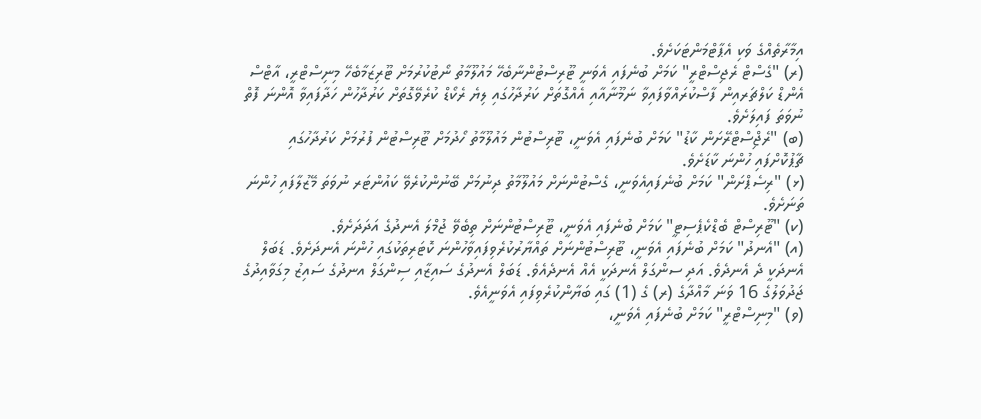އިމާރާތެއްގެ ވަކި އެޕާޓްމަންޓަކަށެވެ.
(ރ) "ގެސްޓް ރެޖިސްޓްރީ" ކަމަށް ބުނެފައި އެވަނީ ޓޫރިސްޓުންނާބެހޭ މައުލޫމާތު ނޯޓުކުރުމަށް ޓޫރިޒަމާބެހޭ މިނިސްޓްރީ، އާޓްސް އެންޑް ކަލްޗަރއިން ފާސްކުރައްވާފައިވާ ނަމޫނާއާއި އެއްގޮތަށް ކަރުދާހުގައި ލިޔެ ރެކޯޑް ކުރެވޭގޮތަށް ކަރުދާހުން ހަދާފައިވާ އޮންނަ ފޮތް ނުވަތަ ފައިލަށެވެ.
(ބ) "ރެޖިްސްޓްރޭށަން ކާޑު" ކަމަށް ބުނެފައި އެވަނީ، ޓޫރިސްޓުން މައުލޫމާތު ހޯދުމަށް ޓޫރިސްޓުން ފުރުމަށް ކަރުދާހުގައި ޗާޕުކޮށްފައި ހުންނަ ކާޑަށެވެ.
(ޅ) "ރިސެޕްށަން" ކަމަށް ބުނެފައިއެވަނީ، ގެސްޓުންނަށް މައުލޫމާތު ދިނުމަށް ބޭނުންކުރެވޭ ކައުންޓަރ ނުވަތަ މޭޒުލާފައި ހުންނަ ތަނަށެވެ.
(ކ) "ޓޫރިސްޓް ބެޑްކެޕެސިޓީ" ކަމަށް ބުނެފައި އެވަނީ، ޓޫރިސްޓުންނަށް ތިބެވޭ ޖުމްލަ އެނދުގެ އަދަދަށެވެ.
(އ) "އެނދު" ކަމަށް ބުނެފައި އެވަނީ، ޓޫރިސްޓުންނަށް ތައްޔާރުކުރެވިފައިވާހުންނަ ކޮޓަރިތަކުގައި ހުންނަ އެނދަށެވެ. ޑަބަލް އެނދަކީ ދެ އެނދެވެ. އަދި ސންގަލް އެނދަކީ އެއް އެނދެއެވެ. ޑަބަލް އެނދުގެ ސައިޒާއި ސިންގަލް އނދުގެ ސައިޒު މިގަވާއިދުގެ ޖަދުވަލުގެ 16 ވަނަ މާއްދާގެ (ރ) ގެ (1) ގައި ބަޔާންކުރެވިފައި އެވަނީއެވެ.
(ވ) "މިނިސްޓްރީ" ކަމަށް ބުނެފައި އެވަނީ،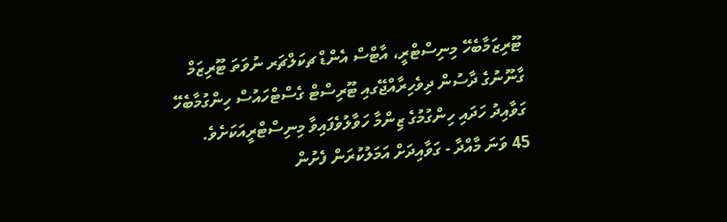ޓޫރިޒަމާބެހޭ މިނިސްޓްރީ، އާޓްސް އެންޑް ޗކަލްޗަރ ނުވަތަ ޓޫރިޒަމް ގާނޫނުގެ ދާސުން ދިވެހިރާއްޖޭގއި ޓޫރިސްޓް ގެސްޓްހައުސް ހިންގުމާބެހޭ ގަވާއިދު ހަދައި ހިންގުމުގެ ޒިންމާ ހަވާލުވެފައިވާ މިނިސްޓްރީއަކަށެވެ.
45 ވަނަ މާއްދާ - ގަވާއިދަށް އަމަލުކުރަން ފެށުން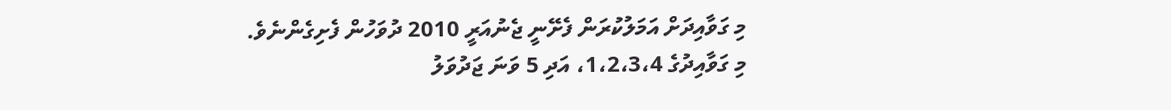މި ގަވާއިދަށް އަމަލުކުރަން ފެށޭނީ ޖެނުއަރީ 2010 ދުވަހުން ފެށިގެންނެވެ.
މި ގަވާއިދުގެ 1،2،3،4، އަދި 5 ވަނަ ޖަދުވަލު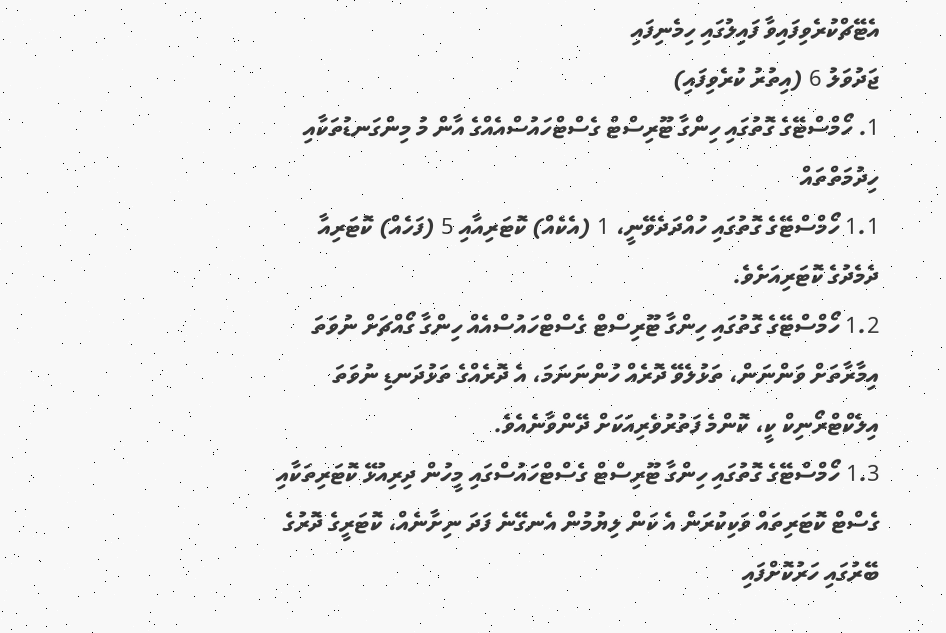އެޓޭޗްކުރެވިފައިވާ ފައިލުގައި ހިމެނިފައި
ޖަދުވަލު 6 (އިތުރު ކުރެވިފައި)
1. ހޯމްސްޓޭގެ ގޮތުގައި ހިންގާ ޓޫރިސްޓް ގެސްޓްހައުސްއެއްގެ އާން މު މިންގަނޑުތަކާއި ހިދުމަތްތައް
1.1 ހޯމްސްޓޭގެ ގޮތުގައި ހުއްދަދެވޭނީ، 1 (އެކެއް) ކޮޓަރިއާއި 5 (ފަހެއް) ކޮޓަރިއާ ދެމެދުގެ ކޮޓަރިއަށެވެ.
1.2 ހޯމްސްޓޭގެ ގޮތުގައި ހިންގާ ޓޫރިސްޓް ގެސްޓްހައުސްއެއް ހިންގާ ގޯއްޗަށް ނުވަތަ އިމާރާތަށް ވަންނަން، ތަޅުލެވޭ ދޮރެއް ހުންނަނަމަ، އެ ދޮރެއްގެ ތަޅުދަނޑި ނުވަތަ އިލެކްޓްރޯނިކް ކީ، ކޮންމެ ފަތުރުވެރިއަކަށް ދޭންވާނެއެވެ.
1.3 ހޯމްސްޓޭގެ ގޮތުގައި ހިންގާ ޓޫރިސްޓް ގެސްޓްހައުސްގައި މީހުން ދިރިއުޅޭ ކޮޓަރިތަކާއި ގެސްޓް ކޮޓަރިތައް ވަކިކުރަން އެ ކަން ލިޔުމުން އެނގޭނެ ފަދަ ނިށާނެއް، ކޮޓަރީގެ ދޮރުގެ ބޭރުގައި ހަރުކޮށްފައި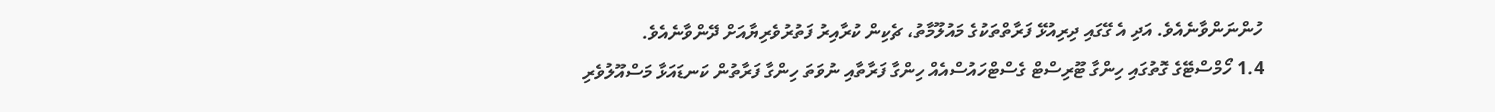ހުންނަންވާނެއެވެ. އަދި އެ ގޭގައި ދިރިއުޅޭ ފަރާތްތަކުގެ މައުލޫމާތު، ޗެކިން ކުރާއިރު ފަތުރުވެރިޔާއަށް ދޭންވާނެއެވެ.
1.4 ހޯމްސްޓޭގެ ގޮތުގައި ހިންގާ ޓޫރިސްޓް ގެސްޓްހައުސްއެއް ހިންގާ ފަރާތާއި ނުވަތަ ހިންގާ ފަރާތުން ކަނޑައަޅާ މަސްއޫލުވެރި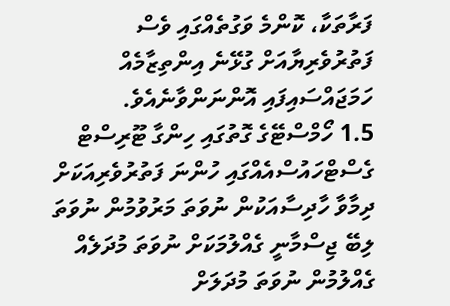ފަރާތަކާ، ކޮންމެ ވަގުތެއްގައި ވެސް ފަތުރުވެރިޔާއަށް ގުޅޭނެ އިންތިޒާމެއް ހަމަޖައްސައިފައި އޮންނަންވާނެއެވެ.
1.5 ހޯމްސްޓޭގެ ގޮތުގައި ހިންގާ ޓޫރިސްޓް ގެސްޓްހައުސްއެއްގައި ހުންނަ ފަތުރުވެރިއަކަށް ދިމާވާ ހާދިސާއަކުން ނުވަތަ މަރުވުމުން ނުވަތަ ލިބޭ ޖިސްމާނީ ގެއްލުމަކަށް ނުވަތަ މުދަލެއް ގެއްލުމުން ނުވަތަ މުދަލަށް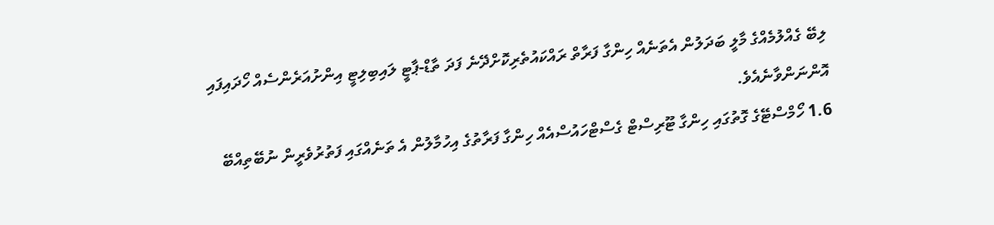ލިބޭ ގެއްލުމެއްގެ މާލީ ބަދަލުން އެތަނެއް ހިންގާ ފަރާތް ރައްކައުތެރިކޮށްދޭނެ ފަދަ ތާޑް-ޕާޓީ ލައިބިލިޓީ އިންށުއަރެންސެއް ހޯދައިފައި އޮންނަންވާނެއެވެ.
1.6 ހޯމްސްޓޭގެ ގޮތުގައި ހިންގާ ޓޫރިސްޓް ގެސްޓްހައުސްއެއް ހިންގާ ފަރާތުގެ އިހުމާލުން އެ ތަނެއްގައި ފަތުރުވެރީން ނުބޭތިއްބޭ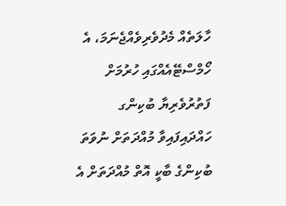ހާލަތެއް މެދުވެރިވެއްޖެނަމަ، އެ ހޯމްސްޓޭއެއްގައި ހުރުމަށް ފަތުރުވެރިޔާ ބުކިންގ ހައްދައިފައިވާ މުއްދަތަށް ނުވަތަ ބުކިންގެ ބާކީ އޮތް މުއްދަތަށް އެ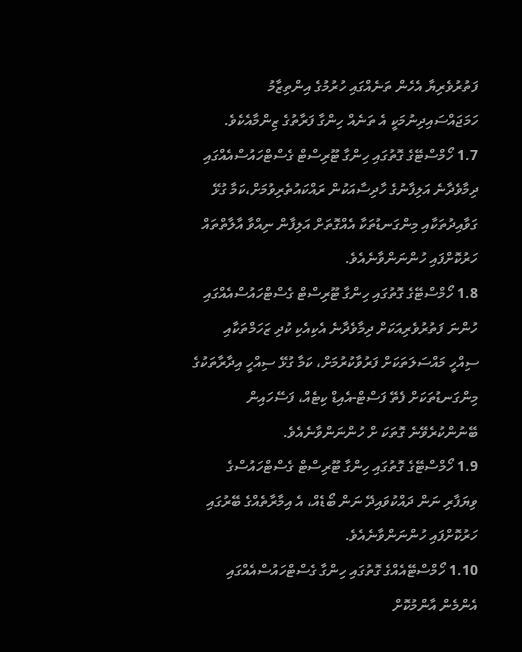ފަތުރުވެރިޔާ އެހެން ތަނެއްގައި ހުރުމުގެ އިންތިޒާމު ހަމަޖައްސައިދިނުމަކީ އެ ތަނެއް ހިންގާ ފަރާތުގެ ޒިންމާއެކެވެ.
1.7 ހޯމްސްޓޭގެ ގޮތުގައި ހިންގާ ޓޫރިސްޓް ގެސްޓްހައުސްއެއްގައި ދިމާވެދާނެ އަލިފާނުގެ ހާދިސާއަކުން ރައްކައުތެރިވުމަށް،ކަމާ ގުޅޭ ގަވާއިދުތަކާއި މިންގަނޑުތަކާ އެއްގޮތަށް އަލިފާން ނިއްވާ އާލާތްތައް ހަރުކޮށްފައި ހުންނަންވާނެއެވެ.
1.8 ހޯމްސްޓޭގެ ގޮތުގައި ހިންގާ ޓޫރިސްޓް ގެސްޓްހައުސްއެއްގައި ހުންނަ ފަތުރުވެރިއަކަށް ދިމާވެދާނެ އެކިއެކި ކުދި ޒަހަމްތަކާއި ސިއްހީ މައްސަލަތަކަށް ފަރުވާކުރުމަށް، ކަމާ ގުޅޭ ސިއްހީ އިދާރާތަކުގެ މިންގަނޑުތަކަށް ފެތޭ ފަސްޓް-އެއިޑް ކިޓެއް، ފަސޭހައިން ބޭނުންކުރެވޭނެ ގޮތަކަ ށް ހުންނަންވާނެއެވެ.
1.9 ހޯމްސްޓޭގެ ގޮތުގައި ހިންގާ ޓޫރިސްޓް ގެސްޓްހައުސްގެ ވިޔަފާރި ނަން ދައްކުވައިދޭ ނަން ބޯޑެއް، އެ އިމާރާތެއްގެ ބޭރުގައި ހަރުކޮށްފައި ހުންނަންވާނެއެވެ.
1.10 ހޯމްސްޓޭއެއްގެ ގޮތުގައި ހިންގާ ގެސްޓްހައުސްއެއްގައި އެންމެން އާންމުކޮށް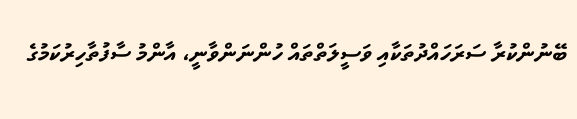ބޭނުންކުރާ ސަރަހައްދުތަކާއި ވަސީލަތްތައް ހުންނަންވާނީ، އާންމު ސާފުތާހިރުކަމުގެ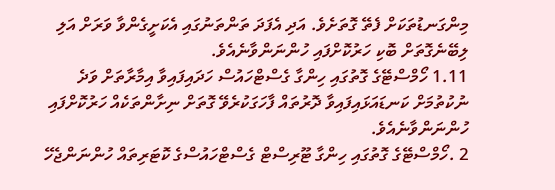މިންގަނޑުތަކަށް ފެތޭ ގޮތަށެވެ. އަދި އެފަދަ ތަންތަނުގައި އެކަށީގެންވާ ވަރަށް އަލި ލިބޭނެގޮތަށް ބޮކި ހަރުކޮށްފައި ހުންނަންވާނެއެވެ.
1.11 ހޯމްސްޓޭގެ ގޮތުގައި ހިންގާ ގެސްޓްހައުސް ހަދައިފައިވާ އިމާރާތަށް ވަދެ ނުކުތުމަށް ކަނޑައަޅައިފައިވާ ދޮރުތައް ފާހަގަކުރެވޭ ގޮތަށް ނިށާންތަކެއް ހަރުކޮށްފައި ހުންނަންވާނެއެވެ.
2 .ހޯމްސްޓޭގެ ގޮތުގައި ހިންގާ ޓޫރިސްޓް ގެސްޓްހައުސްގެ ކޮޓަރިތައް ހުންނަންޖެހޭ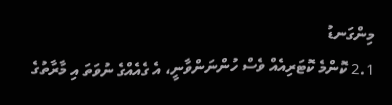މިންގަނޑު
2.1 ކޮންމެ ކޮޓަރިއެއް ވެސް ހުންނަންވާނީ، އެ ގެއެއްގެ ނުވަތަ އި މާރާތުގެ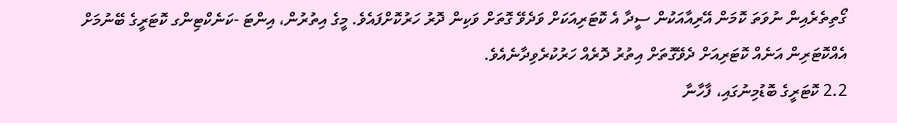ގޯތިތެރެއިން ނުވަތަ ކޮމަން އޭރިއާއަކުން ސީދާ އެ ކޮޓަރިއަކަށް ވަދެވޭ ގޮތަށް ވަކިން ދޮރު ހަރުކޮށްފައެވެ. މީގެ އިތުރުން، އިންޓަ -ކަނެކްޓިންގ ކޮޓަރީގެ ބޭނުމަށް އެއްކޮޓަރިން އަނެއް ކޮޓަރިއަށް ދެވޭގޮތަށް އިތުރު ދޮރެއް ހަރުކުރެވިދާނެއެވެ.
2.2 ކޮޓަރީގެ ބޮޑުމިނުގައި، ފާހާނާ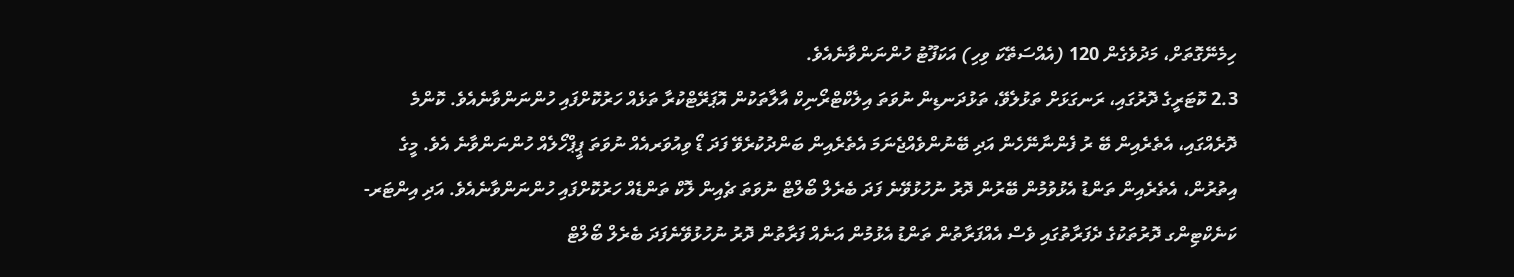ހިމެނޭގޮތަށް، މަދުވެގެން 120 (އެއްސަތޭކަ ވިހި) އަކަފޫޓު ހުންނަންވާނެއެވެ.
2.3 ކޮޓަރީގެ ދޮރުގައި، ރަނގަޅަށް ތަޅުލެވޭ، ތަޅުދަނޑިން ނުވަތަ އިލެކްޓްރޯނިކް އާލާތަކުން އޮޕަރޭޓްކުރާ ތަޅެއް ހަރުކޮށްފައި ހުންނަންވާނެއެވެ. ކޮންމެ ދޮރެއްގައި، އެތެރެއިން ބޭ ރު ފެންނާނޭހެން އަދި ބޭނުންވެއްޖެނަމަ އެތެރެއިން ބަންދުކުރެވޭ ފަދަ ޑޯ ވިއުވަރއެއް ނުވަތަ ޕީޕްހޯލެއް ހުންނަންވާނެ އެވެ. މީގެ އިތުރުން، އެތެރެއިން ތަންޑު އެޅުވުމުން ބޭރުން ދޮރު ނުހުޅުވޭނެ ފަދަ ބެރެލް ބޯލްޓް ނުވަތަ ޗެއިން ލޮކް ތަންޑެއް ހަރުކޮށްފައި ހުންނަންވާނެއެވެ. އަދި އިންޓަރ-ކަނެކްޓިންގ ދޮރުތަކުގެ ދެފަރާތުގައި ވެސް އެއްފަރާތުން ތަންޑު އެޅުމުން އަނެއް ފަރާތުން ދޮރު ނުހުޅުވޭނެފަދަ ބެރެލް ބޯލްޓް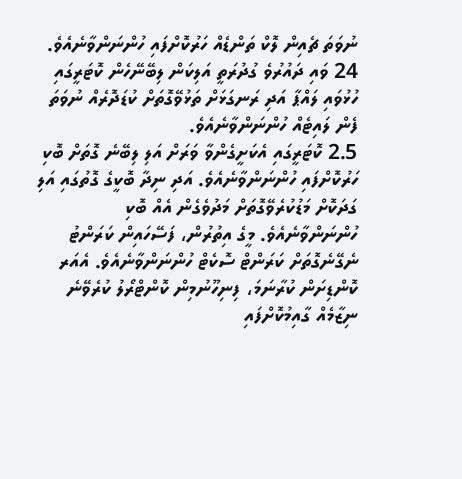ނުވަތަ ޗެއިން ލޮކް ތަންޑެއް ހަރުކޮށްފައި ހުންނަންވާނެއެވެ.
24 ވައި ދައުރުވެ ގުދުރަތީ އަލިކަން ލިބޭނޭހެން ކޮޓަރީގައި ހުޅުވައި ލައްޕާ އަދި ރަނގަޅަށް ތަޅުވޭގޮތަށް ކުޑަދޮރެއް ނުވަތަ ފެން ލައިޓެއް ހުންނަންވާނެއެވެ.
2.5 ކޮޓަރީގައި އެކަށީގެންވާ ވަރަށް އަލި ލިބޭނެ ގޮތަށް ބޮކި ހަރުކޮށްފައި ހުންނަންވާނެއެވެ. އަދި ނިދާ ބޮކީގެ ގޮތުގައި އަލި ގަދަކޮށް މަޑުކުރެވޭގޮތަށް މަދުވެގެން އެއް ބޮކި ހުންނަންވާނެއެވެ. މީގެ އިތުރުން، ފަސޭހައިން ކަރަންޓު ނެގޭނެގޮތަށް ކަރަންޓް ސޮކެޓް ހުންނަންވާނެއެވެ. އެއަރ ކޮންޑިށަން ކުރާނަމަ، ފިނިހޫނުމިން ކޮންޓްރޯލު ކުރެވޭނެ ނިޒާމެއް ގާއިމުކޮށްފައި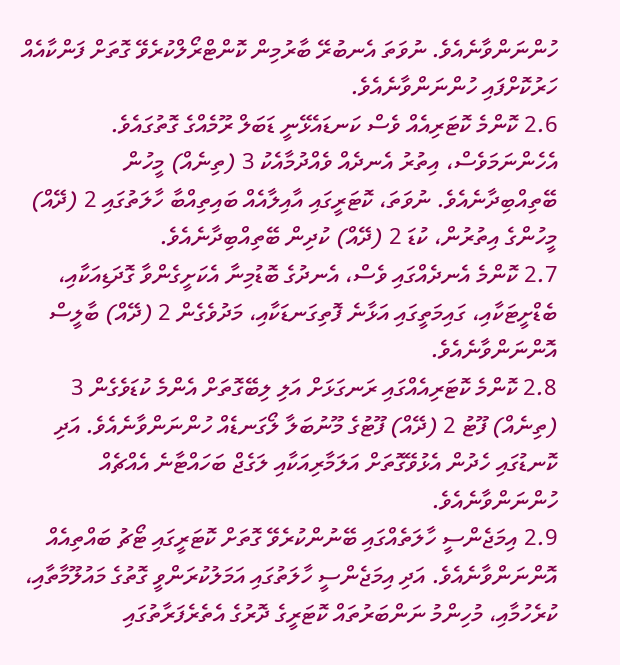ހުންނަންވާނެއެވެ. ނުވަތަ އެނބުރޭ ބާރުމިން ކޮންޓްރޯލްކުރެވޭ ގޮތަށް ފަންކާއެއް ހަރުކޮށްފައި ހުންނަންވާނެއެވެ.
2.6 ކޮންމެ ކޮޓަރިއެއް ވެސް ކަނޑައެޅޭނީ ޑަބަލް ރޫމެއްގެ ގޮތުގައެވެ. އެހެންނަމަވެސް، އިތުރު އެނދެއް ވެއްދުމާއެކު 3 (ތިނެއް) މީހުން ބޭތިއްބިދާނެއެވެ. ނުވަތަ، ކޮޓަރީގައި އާއިލާއެއް ބައިތިއްބާ ހާލަތުގައި 2 (ދޭއް) މީހުންގެ އިތުރުން، ކުޑަ 2 (ދޭއް) ކުދިން ބޭތިއްބިދާނެއެވެ.
2.7 ކޮންމެ އެނދެއްގައި ވެސް، އެނދުގެ ބޮޑުމިނާ އެކަށީގެންވާ ގޮދަޑިއަކާއި، ބެޑްށީޓަކާއި، ގައިމަތީގައި އަޅާނެ ފޮތިގަނޑަކާއި، މަދުވެގެން 2 (ދޭއް) ބާލީސް އޮންނަންވާނެއެވެ.
2.8 ކޮންމެ ކޮޓަރިއެއްގައި ރަނގަޅަށް އަލި ލިބޭގޮތަށް އެންމެ ކުޑަވެގެން 3 (ތިނެއް) ފޫޓު 2 (ދޭއް) ފޫޓުގެ މޫނުބަލާ ލޯގަނޑެއް ހުންނަންވާނެއެވެ. އަދި ކޮނޑުގައި ހެދުން އެޅުވޭގޮތަށް އަލަމާރިއަކާއި ލަގެޖް ބަހައްޓާނެ އެއްޗެއް ހުންނަންވާނެއެވެ.
2.9 އިމަޖެންސީ ހާލަތެއްގައި ބޭނުންކުރެވޭ ގޮތަށް ކޮޓަރީގައި ޓޯޗު ބައްތިއެއް އޮންނަންވާނެއެވެ. އަދި އިމަޖެންސީ ހާލަތުގައި އަމަލުކުރަންވީ ގޮތުގެ މައުލޫމާތާއި، ކުރެހުމާއި، މުހިންމު ނަންބަރުތައް ކޮޓަރީގެ ދޮރުގެ އެތެރެފަރާތުގައި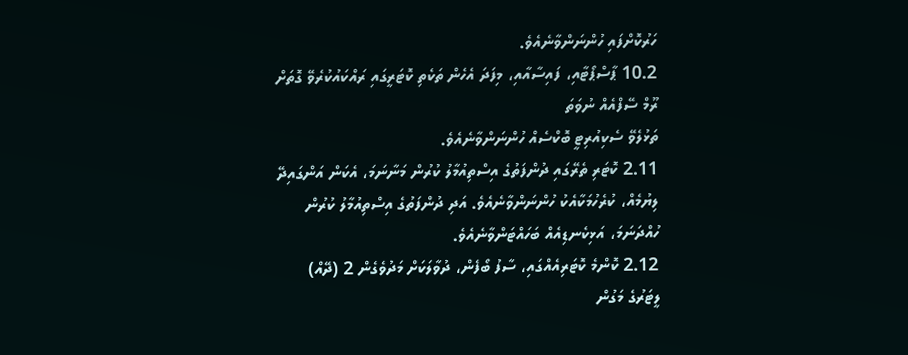ހަރުކޮށްފައި ހުންނަންވާނެއެވެ.
10.2 ޕާސްޕޯޓާއި، ފައިސާއާއި، މިފަދަ އެހެން ތަކެތި ކޮޓަރީގައި ރައްކައުކުރެވޭ ގޮތަށް ރޫމް ސޭފްއެއް ނުވަތަ
ތަޅުލެވޭ ސެކިއުރިޓީ ބޮކްސެއް ހުންނަންވާނެއެވެ.
2.11 ކޮޓަރި ތެރޭގައި ދުންފަތުގެ އިސްތިއުމާލު ކުރުން މަނާނަމަ، އެކަން އަންގައިދޭ ލިޔުމެއް، ކުރެހުމަކާއެކު ހުންނަންވާނެއެވެ. އަދި ދުންފަތުގެ އިސްތިއުމާލު ކުރުން ހުއްދަނަމަ، އަޅިކެނޑިއެއް ބަހައްޓަންވާނެއެވެ.
2.12 ކޮންމެ ކޮޓަރިއެއްގައި، ސާފު ބޯފެން، ދުވާލަކަށް މަދުވެގެން 2 (ދޭއް) ލީޓަރުގެ މަގުން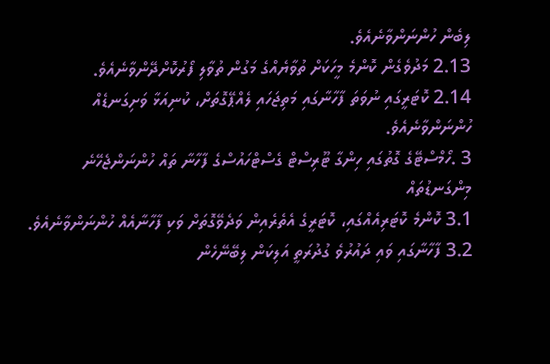ލިބެން ހުންނަންވާނެއެވެ.
2.13 މަދުވެގެން ކޮންމެ މީހަކަށް ތުވާޔެއްގެ މަގުން ތުވާލި ފޯރުކޮށްދޭންވާނެއެވެ.
2.14 ކޮޓަރީގައި ނުވަތަ ފާހާނާގައި މަތިޖަހައި ލެއްޕޭގޮތަށް، ކުނިއަޅާ ވަށިގަނޑެއް ހުންނަންވާނެއެވެ.
3 .ހޯމްސްޓޭގެ ގޮތުގައި ހިންގާ ޓޫރިސްޓް ގެސްޓްހައުސްގެ ފާހާނާ ތައް ހުންނަންޖެހޭނެ މިންގަނޑުތައް
3.1 ކޮންމެ ކޮޓަރިއެއްގައި، ކޮޓަރީގެ އެތެރެއިން ވަދެވޭގޮތަށް ވަކި ފާހާނާއެއް ހުންނަންވާނެއެވެ.
3.2 ފާހާނާގައި ވައި ދައުރުވެ ގުދުރަތީ އަލިކަން ލިބޭނޭހެން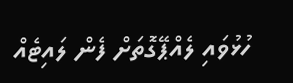ހުޅުވައި ލެއްޕޭގޮތަށް ފެން ލައިޓެއް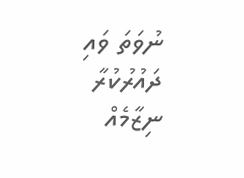ނުވަތަ ވައި ދައުރުކުރާ ނިޒާމެއް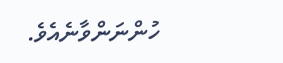ހުންނަންވާނެއެވެ.